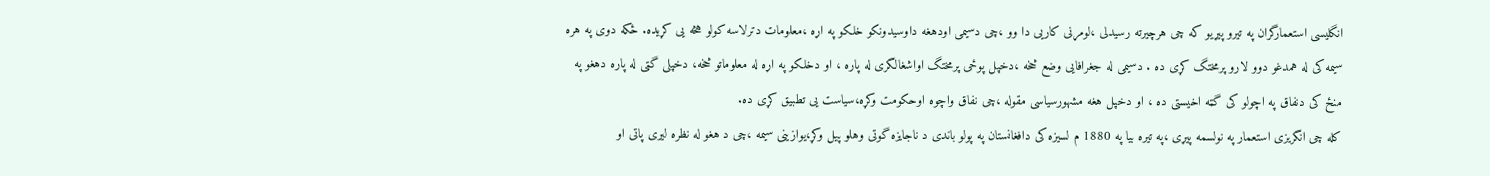انگلیسی استعمارگران په تیرو پیړیو که چی هرچیرته رسیدلی ،لومړنی کاریی دا وو ،چی دسیمی اودهغه داوسیدونکو خلکو په اړه ،معلومات دترلاسه کولو هڅه یی کړیده. ځکه دوی په هره سیمه کی له همدغو دوو لارو پرمختگ کړی ده . دسیمی له جغرافایی وضع څخه ،دخپل پوځی پرمختگ اواشغالگری له پاره ، او دخلکو په اړه له معلوماتو څخه، دخپلی گټی له پاره دهغو په منځ کی دنفاق په اچولو کی گټه اخیستی ده ، او دخپل هغه مشهورسیاسی مقوله ،چی نفاق واچوه اوحکومت وکړه،سیاست یی تطبیق کړی ده.
کله چی انگریزی استعمار په نولسمه پیړی ،په تیره بیا په 1880 م لسیزه کی دافغانستان په پولو باندی د ناجایزه گوتی وهلو پیل وکړ،یوازینی سیمه ،چی د هغو له نظره لیری پاتی او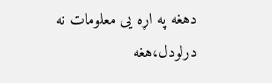دهغه په اړه یی معلومات نه درلودل،هغه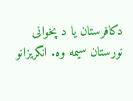دکافرستان یا د پخوانی نورستان سیمه وه. انگریزانو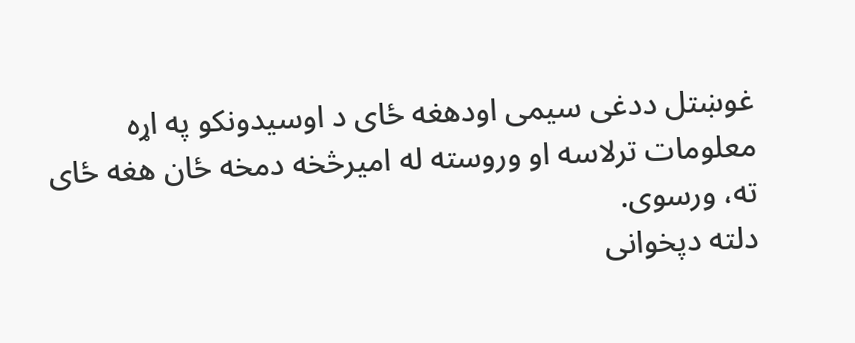غوښتل ددغی سیمی اودهغه ځای د اوسیدونکو په اړه معلومات ترلاسه او وروسته له امیرڅخه دمخه ځان هغه ځای ته، ورسوی.
دلته دپخوانی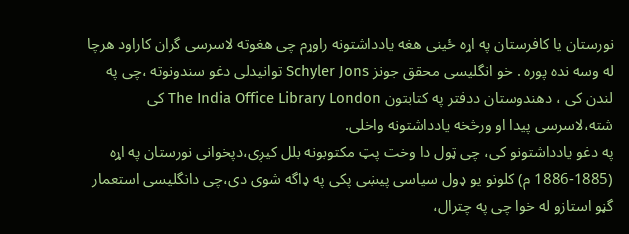نورستان یا کافرستان په اړه ځینی هغه یادداشتونه راوړم چی هغوته لاسرسی گران کاراود هرچا له وسه نده پوره . خو انگلیسی محقق جونز Schyler Jons توانیدلی دغو سندونوته ،چی په لندن کی ، دهندوستان ددفتر په کتابتون The India Office Library London کی شته،لاسرسی پیدا او ورڅخه یادداشتونه واخلی.
په دغو یادداشتونو کی، چی ټول دا وخت پټ مکتوبونه بلل کیږی،دپخوانی نورستان په اړه (1885-1886 م) کلونو یو ډول سیاسی پیښی پکی په ډاگه شوی دی،چی دانگلیسی استعمار گڼو استازو له خوا چی په چترال،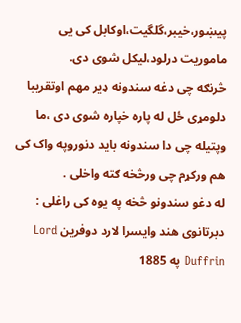پیښور،خیبر،گلگیت،اوکابل کی یی ماموریت درلود،لیکل شوی دی.
څرنګه چی دغه سندونه ډیر مهم اوتقریبا دلومړی ځل له پاره خپاره شوی دی ،ما وپتیله چی دا سندونه باید دنوروپه واک کی هم ورکړم چی ورڅخه ګته واخلی .
له دغو سندونو څخه په یوه کی راغلی : دبرتانوی هند وایسرا لارد دوفرین Lord Duffrin په 1885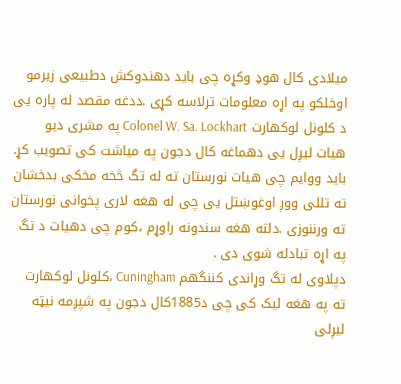میلادی کال هوډ وکړه چی باید دهندوکش دطبیعی زیرمو اوخلکو په اړه معلومات ترلاسه کړی .ددغه مقصد له پاره یی د کلونل لوکهارت Colonel W. Sa. Lockhart په مشری دیو هیات لیږل یی دهماغه کال دجون په میاشت کی تصویب کړ.
باید ووایم چی هیات نورستان ته له تگ څخه مخکی بدخشان ته تللی ووږ اوغوښتل یی چی له هغه لاری پخوانی نورستان ته ورننوزی .دلته هغه سندونه راوړم ،کوم چی دهیات د تگ په اړه تبادله شوی دی .
دپلاوی له تگ وړاندی کننگهم Cuningham ،کلونل لوکهارت ته په هغه لیک کی چی د1885کال دجون په شپږمه نیټه لیږلی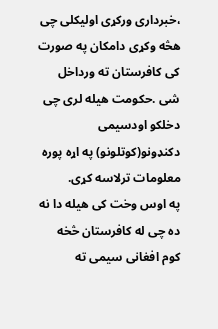،خبرداری ورکړی اولیکلی چی هڅه وکړی دامکان په صورت کی کافرستان ته ورداخل شی .حکومت هیله لری چی دخلکو اودسیمی دکنډونو(کوتلونو) په اړه پوره معلومات ترلاسه کړی.
په اوس وخت کی هیله دا نه ده چی له کافرستان څخه کوم افغانی سیمی ته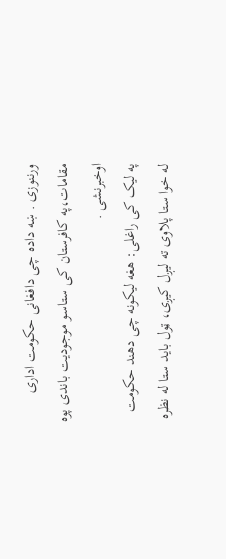ورننوزی . ښه داده چی دافغانی حکومت اداری مقامات،په کافرستان کی ستاسو موجودیت باندی پوه اوخبرنشی .
په لیک کی راغلی: هغه لیکونه چی دهند حکومت له خوا ستا پلاوی ته لیږل کیږی، ټول باید ستا له نظره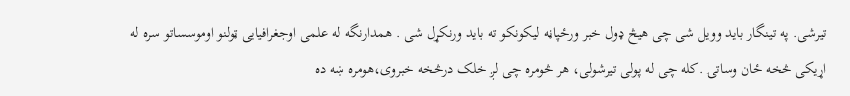تیرشی. په تینگار باید وویل شی چی هیڅ ډول خبر ورځپاڼه لیکونکو ته باید ورنکړل شی . همدارنگه له علمی اوجغرافیایی ټولنو اوموسساتو سره له اړیکی څخه ځان وساتۍ .کله چی له پولی تیرشولی، هر څومره چی لږ خلک درڅخه خبروی،هومره ښه ده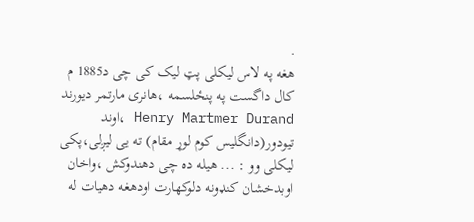.
هغه په لاس لیکلی پټ لیک کی چی د1885 م کال داگست په پنځلسمه ،هانری مارتمر دیورند Henry Martmer Durand ،اوند تیودور(دانگلیس کوم لوړ مقام) ته یی لیږلی،پکی لیکلی وو : ... هیله ده چی دهندوکش ،واخان اوبدخشان کنډونه دلوکهارت اودهغه دهیات له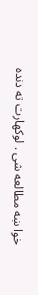خوا ښه مطالعه شی . لوکهارت ته دنده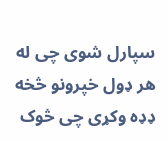سپارل شوی چی له هر ډول خپرونو څخه ډډه وکړی چی څوک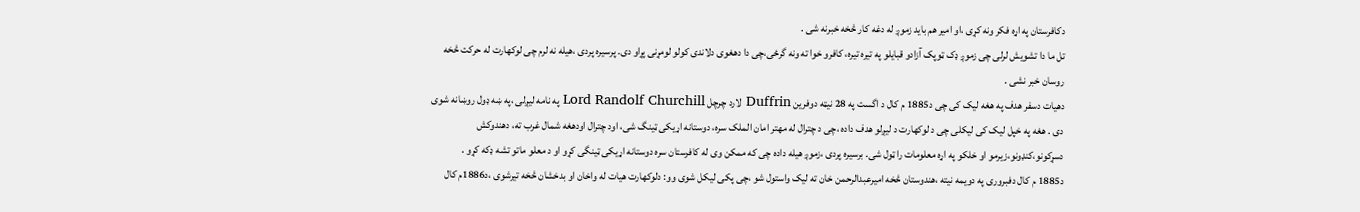دکافرستان په اړه فکر ونه کړی ،او امیر هم باید زموږ له دغه کار څخه خبرنه شی .
تل ما دا تشویش لرلی چی زموږ ډک ټوپک آزادو قبایلو په تیره تیره، کافرو خوا ته ونه گرځی،چی دا دهغوی دلاندی کولو لومړنی پړاو دی. پرسیره پردی ،هیله نه لرم چی لوکهارت له حرکت څخه روسان خبر نشی .
دهیات دسفر هدف په هغه لیک کی چی د1885 م کال د اگست په 28 نیټه دوفرین Duffrin لارد چرچل Lord Randolf Churchill په نامه لیږلی ،په ښه ډول روښانه شوی دی . هغه په خپل لیک کی لیکلی چی د لوکهارت د لیږلو هدف داده ،چی د چترال له مهتر امان الملک سره، دوستانه اړیکی ټینگ شی، اود چترال اودهغه شمال غرب ته، دهندوکش دسړکونو،کنډونو،زیرمو او خلکو په اړه معلومات را ټول شی. برسیره پردی ،زموږ هیله داده چی که ممکن وی له کافرستان سره دوستانه اړیکی ټینگی کړو او د معلو ماتو تشه ډکه کړو .
د1885 م کال دفبروری په دویمه نیته ،هندوستان څخه امیرعبدالرحمن خان ته لیک واستول شو ،چی پکی لیکل شوی وو: دلوکهارت هیات له واخان او بدخشان څخه تیرشوی ،د1886م کال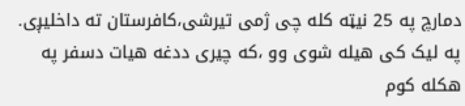دمارچ په 25 نیټه کله چی ژمی تیرشی،کافرستان ته داخلیږی. په لیک کی هیله شوی وو ،که چیری ددغه هیات دسفر په هکله کوم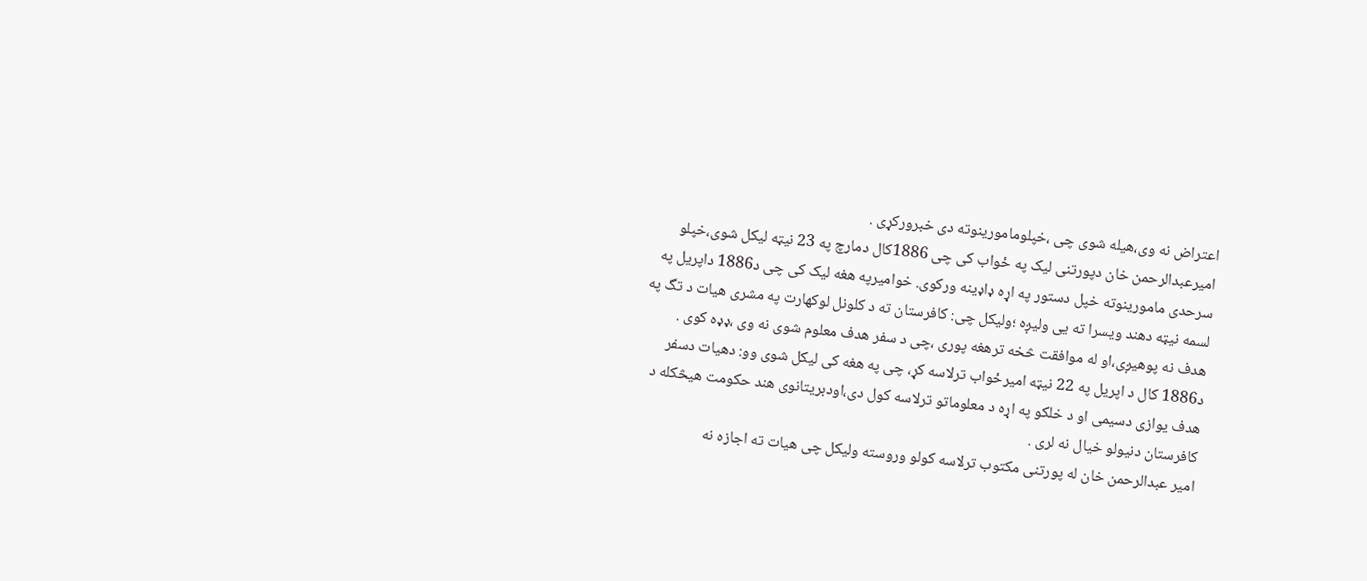اعتراض نه وی،هیله شوی چی ،خپلومامورینوته دی خبرورکړی .
امیرعبدالرحمن خان دپورتنی لیک په ځواب کی چی 1886کال دمارچ په 23 نیټه لیکل شوی،خپلو سرحدی مامورینوته خپل دستور په اړه ډاډینه ورکوی. خوامیرپه هغه لیک کی چی د1886 داپریل په لسمه نیټه دهند ویسرا ته یی ولیږه ؛ولیکل چی: کافرستان ته د کلونل لوکهارت په مشری هیات د تگ په هدف نه پوهیږی،او له موافقت څخه ترهغه پوری ،چی د سفر هدف معلوم شوی نه وی ،ډډه کوی .
د1886 کال د اپریل په 22 نیټه امیرځواب ترلاسه کړ، چی په هغه کی لیکل شوی وو: دهیات دسفر هدف یوازی دسیمی او د خلکو په اړه د معلوماتو ترلاسه کول دی،اودبریتانوی هند حکومت هیڅکله د کافرستان دنیولو خیال نه لری .
امیر عبدالرحمن خان له پورتنی مکتوب ترلاسه کولو وروسته ولیکل چی هیات ته اجازه نه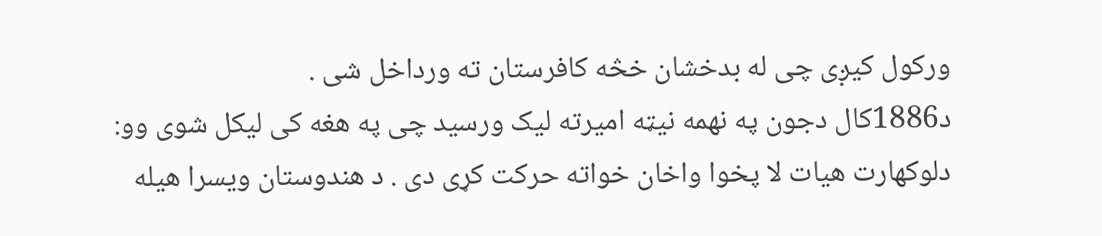ورکول کیږی چی له بدخشان خڅه کافرستان ته ورداخل شی .
د1886کال دجون په نهمه نیټه امیرته لیک ورسید چی په هغه کی لیکل شوی وو: دلوکهارت هیات لا پخوا واخان خواته حرکت کړی دی . د هندوستان ویسرا هیله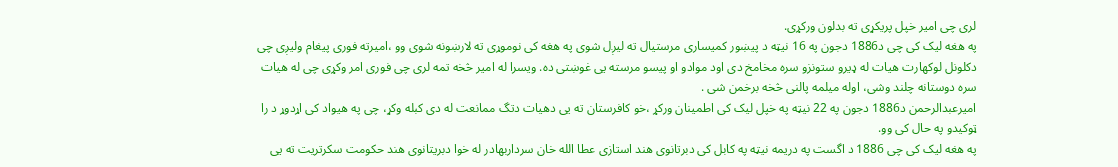لری چی امیر خپل پریکړی ته بدلون ورکړی.
په هغه لیک کی چی د1886 دجون په 16 نیټه د پیښور کمیساری مرستیال ته لیږل شوی په هغه کی نوموړی ته لارښونه شوی وو ،امیرته فوری پیغام ولیږی چی دکلونل لوکهارت هیات له ډیرو ستونزو سره مخامخ دی اود موادو او پیسو مرسته یی غوښتی ده. ویسرا له امیر څخه تمه لری چی فوری امر وکړی چی له هیات سره دوستانه چلند وشی، اوله میلمه پالنی څخه برخمن شی .
امیرعبدالرحمن د1886 دجون په 22 نیټه په خپل لیک کی اطمینان ورکړ ،خو کافرستان ته یی دهیات دتگ ممانعت له دی کبله وکړ، چی په هیواد کی اړدوړ د را ټوکیدو په حال کی وو.
په هغه لیک کی چی 1886 د اگست په دریمه نیټه په کابل کی دبرتانوی هند استازی عطا الله خان سرداربهادر له خوا دبریتانوی هند حکومت سکرتریت ته یی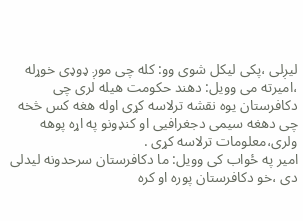لیږلی ،پکی لیکل شوی وو: کله چی موږ ډوډی خوړله ،امیرته می وویل: دهند حکومت هیله لری چی دکافرستان یوه نقشه ترلاسه کړی اوله هغه کس څخه چی دهغه سیمی دجغرافیی او کنډونو په اړه پوهه ولری،معلومات ترلاسه کړی .
امیر په ځواب کی وویل: ما دکافرستان سرحدونه لیدلی دی ،خو دکافرستان پوره او کره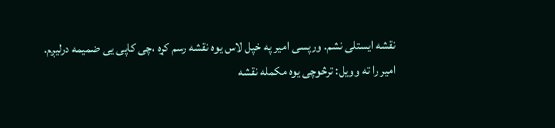نقشه ایستلی نشم. ورپسی امیر په خپل لاس یوه نقشه رسم کړه ،چی کاپی یی ضمیمه درلیږم.
امیر را ته وویل: ترڅوچی یوه مکمله نقشه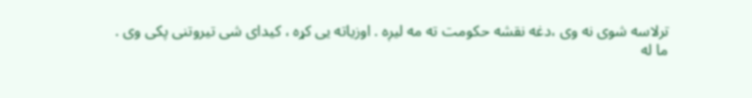ترلاسه شوی نه وی ،دغه نقشه حکومت ته مه لیږه . اوزیاته یی کړه ، کیدای شی تیروتنی پکی وی .
ما له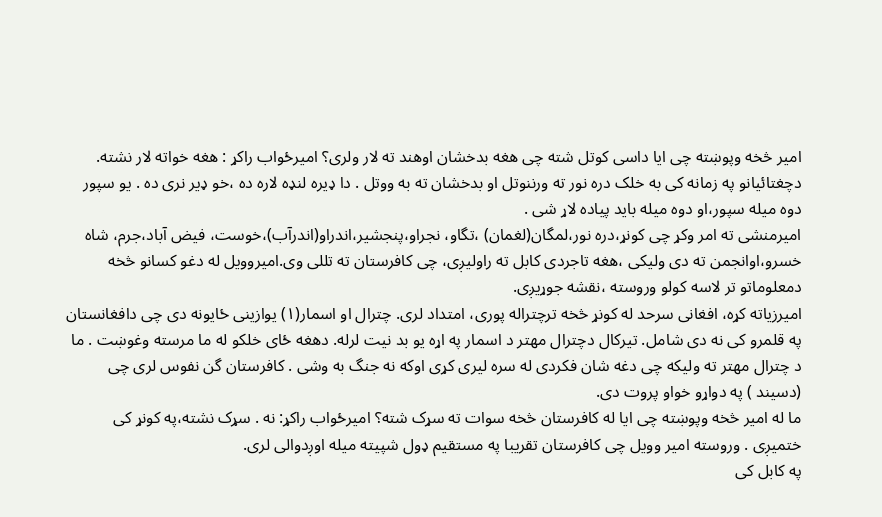امیر څخه وپوښته چی ایا داسی کوتل شته چی هغه بدخشان اوهند ته لار ولری؟ امیرځواب راکړ : هغه خواته لار نشته. دچغتائیانو په زمانه کی به خلک دره نور ته ورننوتل او بدخشان ته به ووتل . دا ډیره لنډه لاره ده ،خو ډیر نری ده . یو سپور دوه میله سپور،او دوه میله باید پیاده لاړ شی .
امیرمنشی ته امر وکړ چی کونړ،دره نور،لمگان(لغمان) ،تگاو، نجراو،پنجشیر،اندراو(اندرآب)،خوست، فیض آباد،جرم، شاه خسرو،اوانجمن ته دی ولیکی ،هغه تاجردی کابل ته راولیږی، چی کافرستان ته تللی وی.امیروویل له دغو کسانو څخه دمعلوماتو تر لاسه کولو وروسته ،نقشه جوړیږی.
امیرزیاته کړه، افغانی سرحد له کونړ څخه ترچتراله پوری، امتداد لری. چترال او اسمار(۱) یوازینی ځایونه دی چی دافغانستان په قلمرو کی نه دی شامل. تیرکال دچترال مهتر د اسمار په اړه یو بد نیت لرله. دهغه ځای خلکو له ما مرسته وغوښت . ما د چترال مهتر ته ولیکه چی دغه شان فکردی له سره لیری کړی اوکه نه جنگ به وشی . کافرستان گن نفوس لری چی (دسیند ) په دواړو خواو پروت دی.
ما له امیر څخه وپوښته چی ایا له کافرستان څخه سوات ته سړک شته؟ امیرځواب راکړ: نه . سړک نشته،په کونړ کی ختمیږی . وروسته امیر وویل چی کافرستان تقریبا په مستقیم ډول شپیته میله اوږدوالی لری.
په کابل کی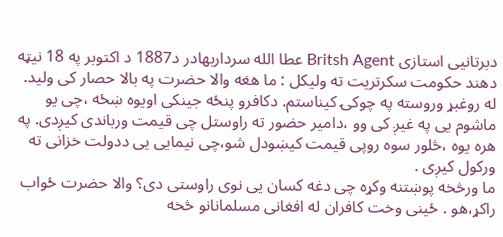دبرتانیی استازی Britsh Agent عطا الله سرداربهادر د1887 د اکتوبر په 18 نیټه دهند حکومت سکرتریت ته ولیکل : ما هغه والا حضرت په بالا حصار کی ولید. له روغبړ وروسته په چوکۍ کیناستم. دکافرو پنځه جینکی اویوه ښځه ،چی یو ماشوم یی په غیږ کی وو ،دامیر حضور ته راوستل چی قیمت ورباندی کیږدی. په هره یوه ،څلور سوه روپی قیمت کیښودل شو،چی نیمایی یی ددولت خزانی ته ورکول کیږی .
ما ورڅخه پوښتنه وکړه چی دغه کسان یی نوی راوستی دی؟ والا حضرت ځواب راکړ،هو . ځینی وخت کافران له افغانی مسلمانانو څخه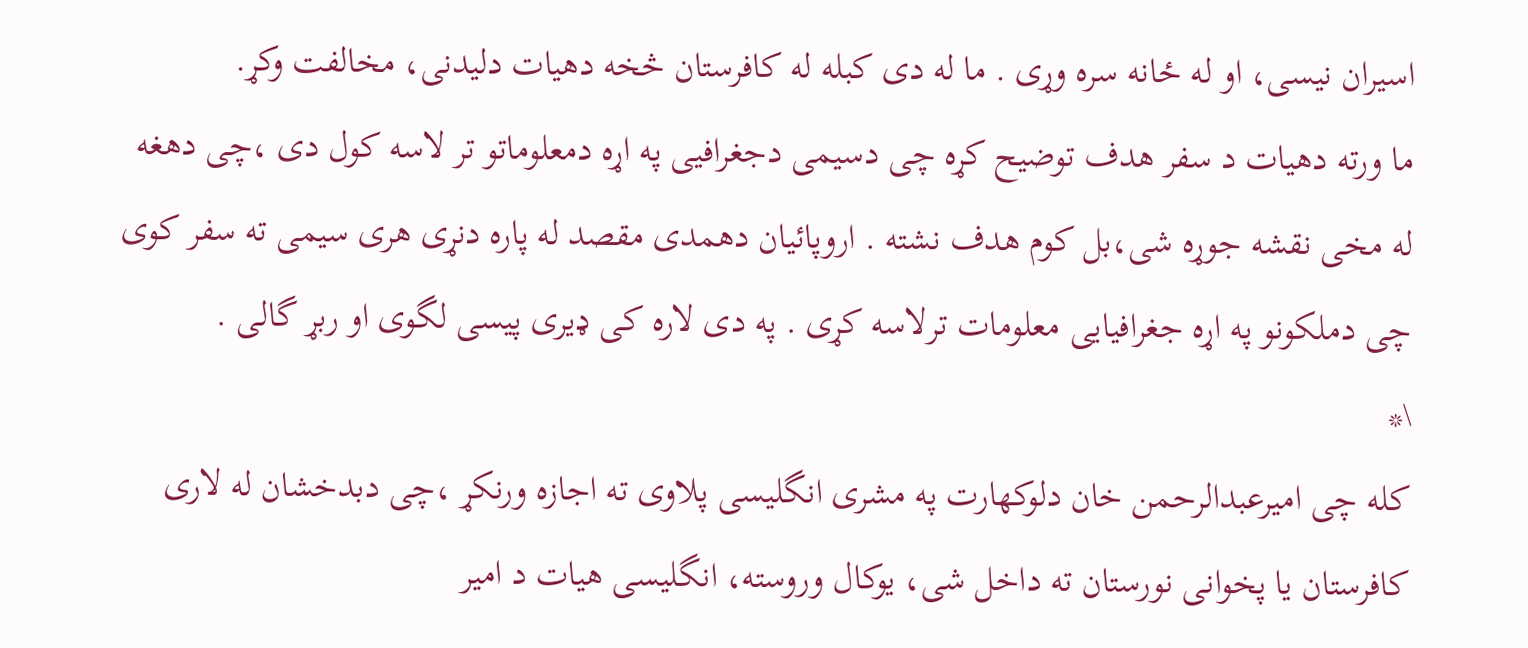اسیران نیسی، او له ځانه سره وړی . ما له دی کبله له کافرستان څخه دهیات دلیدنی، مخالفت وکړ.
ما ورته دهیات د سفر هدف توضیح کړه چی دسیمی دجغرافیی په اړه دمعلوماتو تر لاسه کول دی ،چی دهغه له مخی نقشه جوړه شی،بل کوم هدف نشته . اروپائیان دهمدی مقصد له پاره دنړی هری سیمی ته سفر کوی چی دملکونو په اړه جغرافیایی معلومات ترلاسه کړی . په دی لاره کی ډیری پیسی لگوی او ربړ گالی .
\*
کله چی امیرعبدالرحمن خان دلوکهارت په مشری انگلیسی پلاوی ته اجازه ورنکړ ،چی دبدخشان له لاری کافرستان یا پخوانی نورستان ته داخل شی، یوکال وروسته، انگلیسی هیات د امیر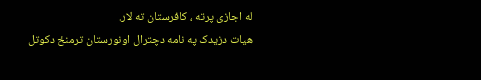له اجازی پرته ، کافرستان ته لار.
هیات دزیدک په نامه دچترال اونورستان ترمنځ دکوتل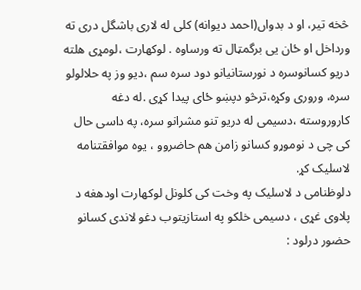څخه تیر، او د بدواں(احمد دیوانه) کلی له لاری باشگل دری ته ورداخل او ځان یی برگمټال ته ورساوه . لوکهارت ،لومړی هلته دریو کسانوسره د نورستانیانو دود سره سم ،دیو وز په حلالولو سره، وروری وکړه،ترڅو دپښو ځای پیدا کړی .له دغه کاروروسته ،دسیمی له دریو تنو مشرانو سره، په داسی حال کی چی د نوموړو کسانو زامن هم حاضروو ، یوه موافقتنامه لاسلیک کړ.
دلوظنامی د لاسلیک په وخت کی کلونل لوکهارت اودهغه د پلاوی غړی ، دسیمی خلکو په استازیتوب دغو لاندی کسانو حضور درلود :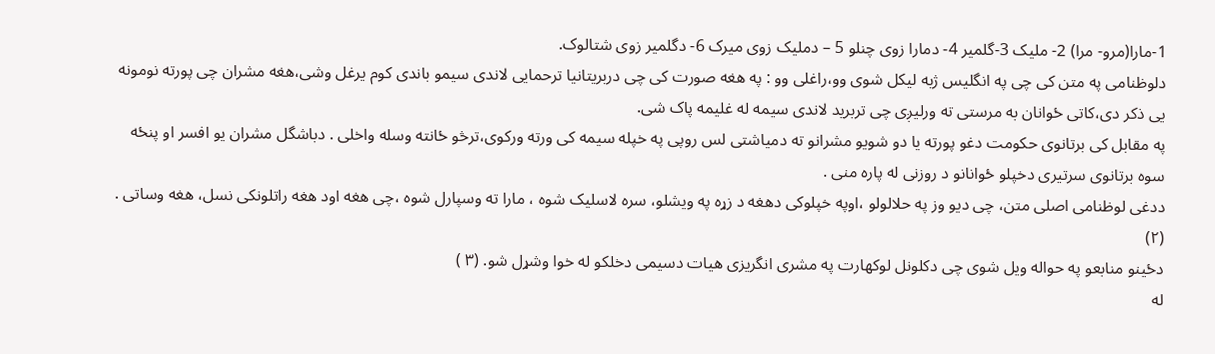1-مارا(مرو- مرا) 2- ملیک 3-گلمیر 4- دمارا زوی چنلو 5 – دملیک زوی میرک 6- دگلمیر زوی شتالوک.
دلوظنامی په متن کی چی په انگلیس ژبه لیکل شوی وو،راغلی وو : په هغه صورت کی چی دربریتانیا ترحمایی لاندی سیمو باندی کوم یرغل وشی،هغه مشران چی پورته نومونه یی ذکر دی،کاتی ځوانان به مرستی ته ورلیږی چی تربرید لاندی سیمه له غلیمه پاک شی.
په مقابل کی برتانوی حکومت دغو پورته یا دو شویو مشرانو ته دمیاشتی لس روپی په خپله سیمه کی ورته ورکوی،ترڅو ځانته وسله واخلی . دباشگل مشران یو افسر او پنځه سوه برتانوی سرتیری دخپلو ځوانانو د روزنی له پاره منی .
ددغی لوظنامی اصلی متن، چی دیو وز په حلالولو ،اوپه خپلوکی دهغه د زړه په ویشلو، سره لاسلیک شوه ، مارا ته وسپارل شوه ،چی هغه اود هغه راتلونکی نسل، هغه وساتی . (۲)
دځینو منابعو په حواله ویل شوی چی دکلونل لوکهارت په مشری انگریزی هیات دسیمی دخلکو له خوا وشړل شو. (۳ )
له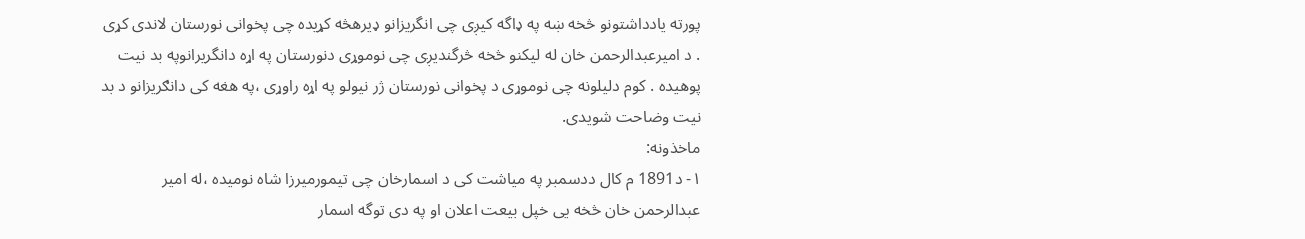پورته یادداشتونو څخه ښه په ډاگه کیږی چی انگریزانو ډیرهڅه کړیده چی پخوانی نورستان لاندی کړی . د امیرعبدالرحمن خان له لیکنو څخه څرگندیږی چی نوموړی دنورستان په اړه دانگریرانوپه بد نیت پوهیده . کوم دلیلونه چی نوموړی د پخوانی نورستان ژر نیولو په اړه راوړی ،په هغه کی دانګریزانو د بد نیت وضاحت شویدی.
ماخذونه:
۱- د1891 م کال ددسمبر په میاشت کی د اسمارخان چی تیمورمیرزا شاه نومیده ،له امیر عبدالرحمن خان څخه یی خپل بیعت اعلان او په دی توگه اسمار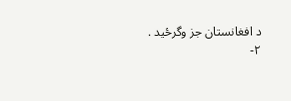د افغانستان جز وگرځید .
۲-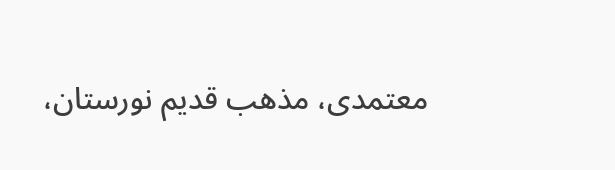معتمدی، مذهب قدیم نورستان،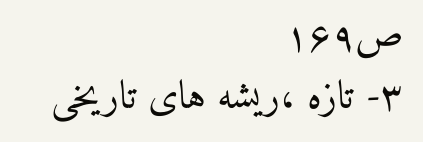ص۱۶۹
۳- تازه ،ریشه های تاریخی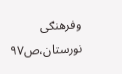وفرهنګی نورستان،ص۹۷